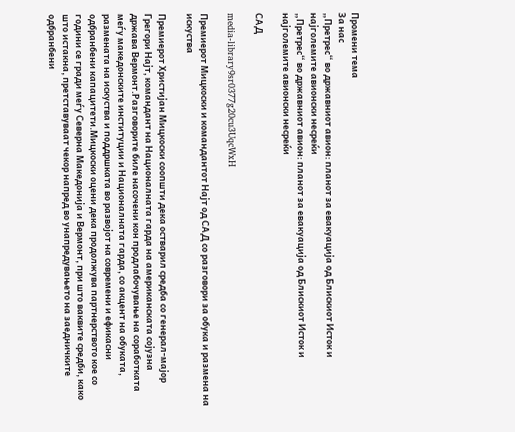Промени тема
За нас
„Претрес“ во државниот авион: планот за евакуација од Блискиот Исток и најголемите авионски несреќи
„Претрес“ во државниот авион: планот за евакуација од Блискиот Исток и најголемите авионски несреќи

САД

media-library9sr0377g20cu3UqcWxH

Премиерот Мицкоски и командантот Најт од САД со разговори за обука и размена на искуства

Премиерот Христијан Мицкоски соопшти дека остварил средба со генерал-мајор Грегори Најт, командант на Националната гарда на американската сојузна држава Вермонт.Разговорите биле насочени кон продлабочување на соработката меѓу македонските институции и Националната гарда, со акцент на обуката, размената на искуства и поддршката во развојот на современи и ефикасни одбранбени капацитети.Мицкоски оцени дека продолжува партнерството кое со години се гради меѓу Северна Македонија и Вермонт, при што ваквите средби, како што истакна, претставуваат чекор напред во унапредувањето на заедничките одбранбени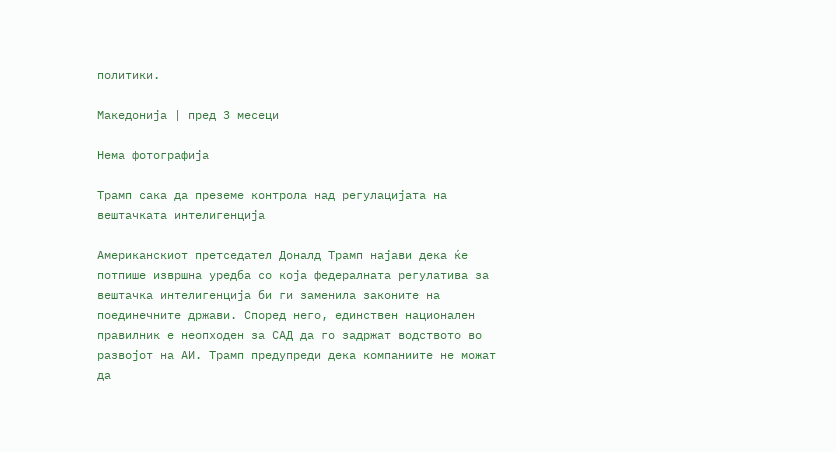политики.

Македонија | пред 3 месеци

Нема фотографија

Трамп сака да преземе контрола над регулацијата на вештачката интелигенција

Американскиот претседател Доналд Трамп најави дека ќе потпише извршна уредба со која федералната регулатива за вештачка интелигенција би ги заменила законите на поединечните држави. Според него, единствен национален правилник е неопходен за САД да го задржат водството во развојот на АИ. Трамп предупреди дека компаниите не можат да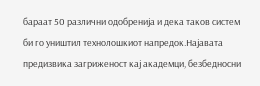бараат 50 различни одобренија и дека таков систем би го уништил технолошкиот напредок.Најавата предизвика загриженост кај академци, безбедносни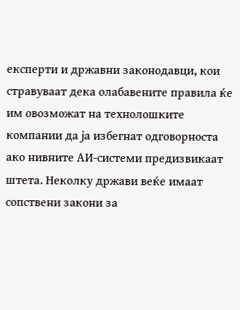експерти и државни законодавци, кои стравуваат дека олабавените правила ќе им овозможат на технолошките компании да ја избегнат одговорноста ако нивните АИ-системи предизвикаат штета. Неколку држави веќе имаат сопствени закони за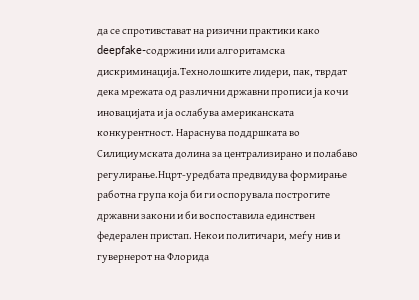да се спротивстават на ризични практики како deepfake-содржини или алгоритамска дискриминација.Технолошките лидери, пак, тврдат дека мрежата од различни државни прописи ја кочи иновацијата и ја ослабува американската конкурентност. Нараснува поддршката во Силициумската долина за централизирано и полабаво регулирање.Нцрт-уредбата предвидува формирање работна група која би ги оспорувала построгите државни закони и би воспоставила единствен федерален пристап. Некои политичари, меѓу нив и гувернерот на Флорида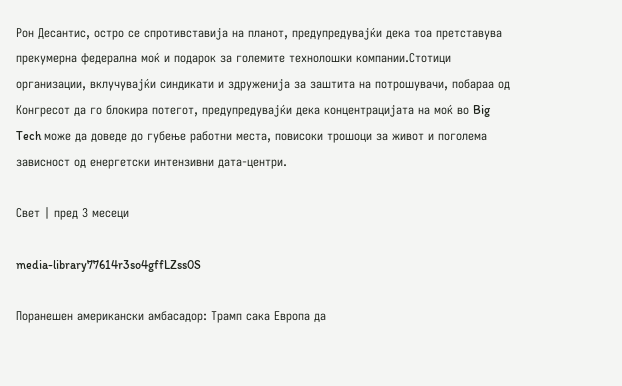Рон Десантис, остро се спротивставија на планот, предупредувајќи дека тоа претставува прекумерна федерална моќ и подарок за големите технолошки компании.Стотици организации, вклучувајќи синдикати и здруженија за заштита на потрошувачи, побараа од Конгресот да го блокира потегот, предупредувајќи дека концентрацијата на моќ во Big Tech може да доведе до губење работни места, повисоки трошоци за живот и поголема зависност од енергетски интензивни дата-центри.

Свет | пред 3 месеци

media-library77614r3so4gffLZss0S

Поранешен американски амбасадор: Трамп сака Европа да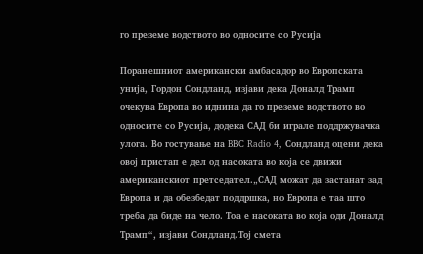го преземе водството во односите со Русија

Поранешниот американски амбасадор во Европската унија, Гордон Сондланд, изјави дека Доналд Трамп очекува Европа во иднина да го преземе водството во односите со Русија, додека САД би играле поддржувачка улога. Во гостување на BBC Radio 4, Сондланд оцени дека овој пристап е дел од насоката во која се движи американскиот претседател.„САД можат да застанат зад Европа и да обезбедат поддршка, но Европа е таа што треба да биде на чело. Тоа е насоката во која оди Доналд Трамп“, изјави Сондланд.Тој смета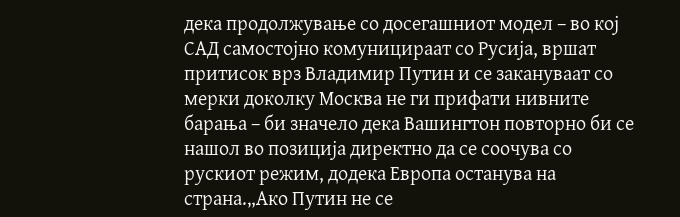дека продолжување со досегашниот модел – во кој САД самостојно комуницираат со Русија, вршат притисок врз Владимир Путин и се закануваат со мерки доколку Москва не ги прифати нивните барања – би значело дека Вашингтон повторно би се нашол во позиција директно да се соочува со рускиот режим, додека Европа останува на страна.„Ако Путин не се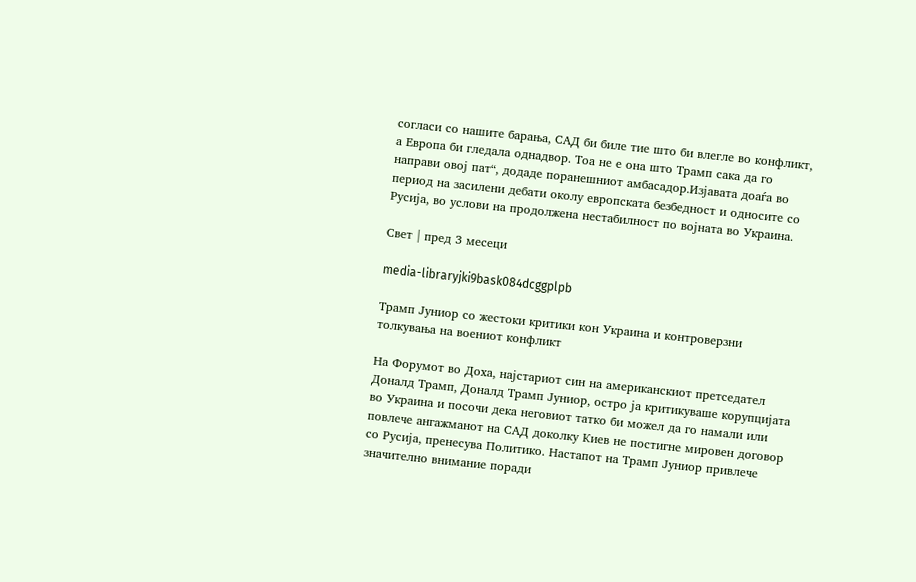согласи со нашите барања, САД би биле тие што би влегле во конфликт, а Европа би гледала однадвор. Тоа не е она што Трамп сака да го направи овој пат“, додаде поранешниот амбасадор.Изјавата доаѓа во период на засилени дебати околу европската безбедност и односите со Русија, во услови на продолжена нестабилност по војната во Украина.

Свет | пред 3 месеци

media-libraryjki9bask084dcggplpb

Трамп Јуниор со жестоки критики кон Украина и контроверзни толкувања на воениот конфликт

На Форумот во Доха, најстариот син на американскиот претседател Доналд Трамп, Доналд Трамп Јуниор, остро ја критикуваше корупцијата во Украина и посочи дека неговиот татко би можел да го намали или повлече ангажманот на САД доколку Киев не постигне мировен договор со Русија, пренесува Политико. Настапот на Трамп Јуниор привлече значително внимание поради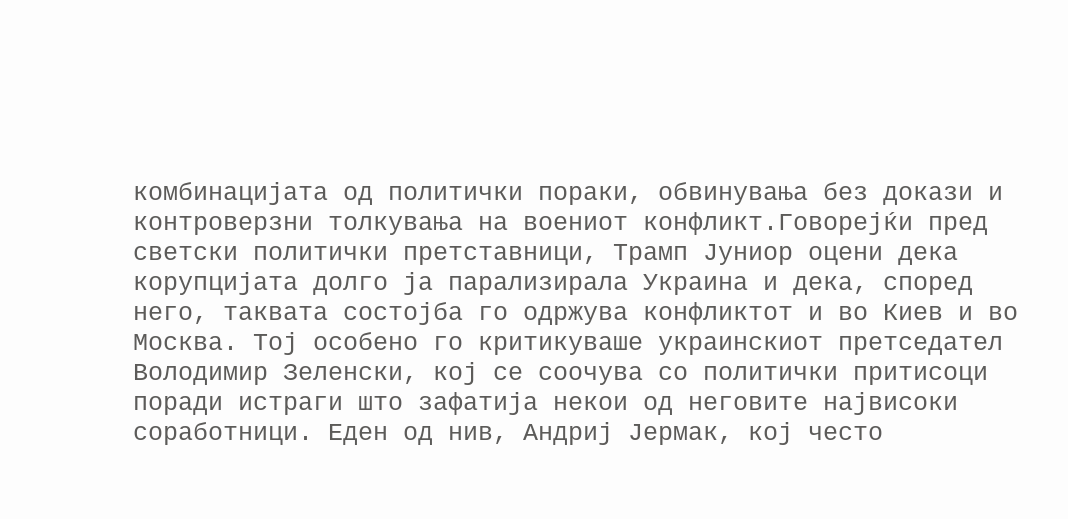комбинацијата од политички пораки, обвинувања без докази и контроверзни толкувања на воениот конфликт.Говорејќи пред светски политички претставници, Трамп Јуниор оцени дека корупцијата долго ја парализирала Украина и дека, според него, таквата состојба го одржува конфликтот и во Киев и во Москва. Тој особено го критикуваше украинскиот претседател Володимир Зеленски, кој се соочува со политички притисоци поради истраги што зафатија некои од неговите највисоки соработници. Еден од нив, Андриј Јермак, кој често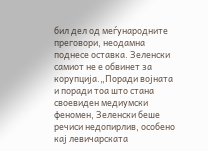бил дел од меѓународните преговори, неодамна поднесе оставка. Зеленски самиот не е обвинет за корупција.„Поради војната и поради тоа што стана своевиден медиумски феномен, Зеленски беше речиси недопирлив, особено кај левичарската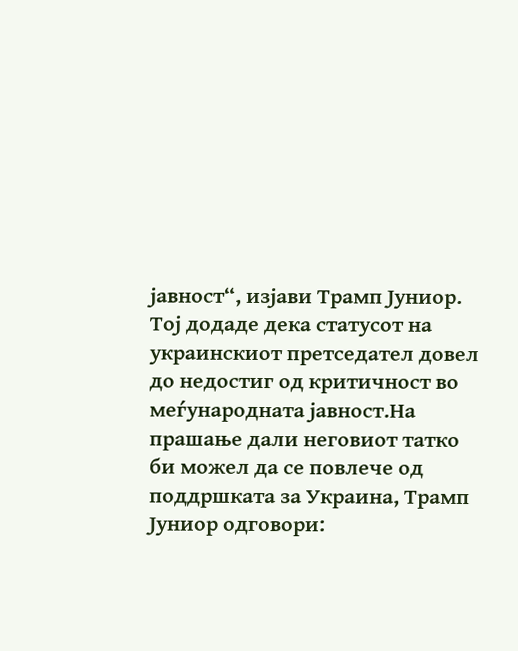јавност“, изјави Трамп Јуниор. Тој додаде дека статусот на украинскиот претседател довел до недостиг од критичност во меѓународната јавност.На прашање дали неговиот татко би можел да се повлече од поддршката за Украина, Трамп Јуниор одговори: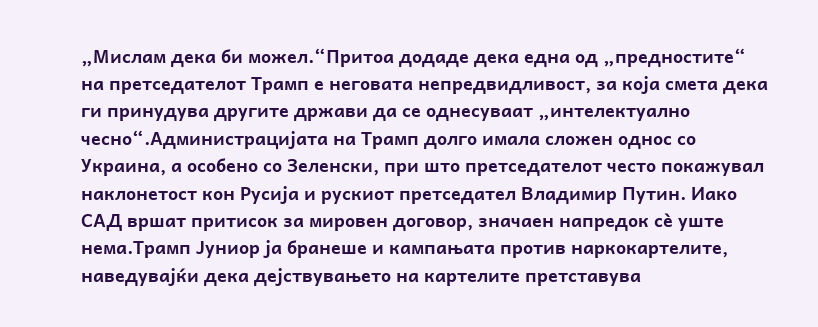„Мислам дека би можел.“Притоа додаде дека една од „предностите“ на претседателот Трамп е неговата непредвидливост, за која смета дека ги принудува другите држави да се однесуваат „интелектуално чесно“.Администрацијата на Трамп долго имала сложен однос со Украина, а особено со Зеленски, при што претседателот често покажувал наклонетост кон Русија и рускиот претседател Владимир Путин. Иако САД вршат притисок за мировен договор, значаен напредок сè уште нема.Трамп Јуниор ја бранеше и кампањата против наркокартелите, наведувајќи дека дејствувањето на картелите претставува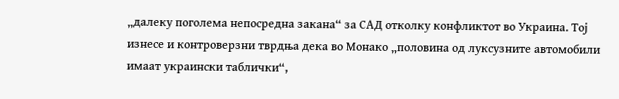„далеку поголема непосредна закана“ за САД отколку конфликтот во Украина. Тој изнесе и контроверзни тврдња дека во Монако „половина од луксузните автомобили имаат украински таблички“,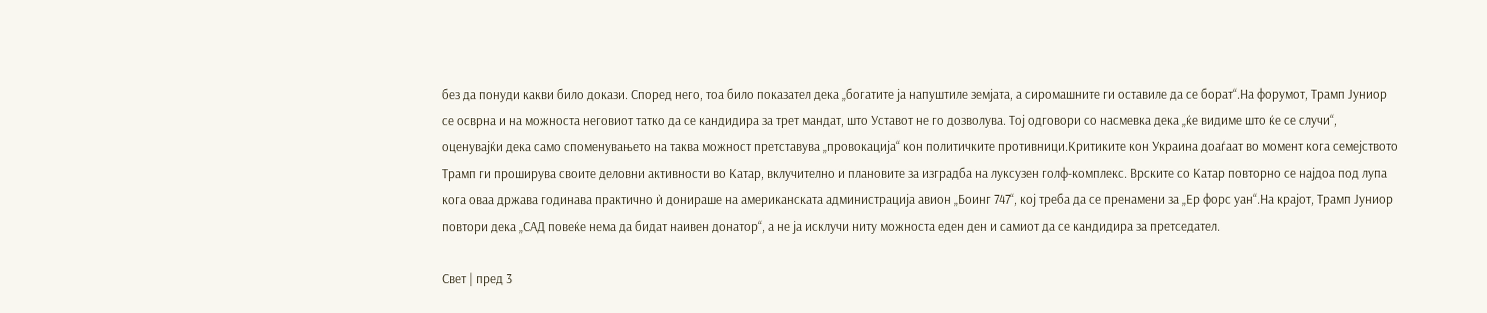без да понуди какви било докази. Според него, тоа било показател дека „богатите ја напуштиле земјата, а сиромашните ги оставиле да се борат“.На форумот, Трамп Јуниор се осврна и на можноста неговиот татко да се кандидира за трет мандат, што Уставот не го дозволува. Тој одговори со насмевка дека „ќе видиме што ќе се случи“, оценувајќи дека само споменувањето на таква можност претставува „провокација“ кон политичките противници.Критиките кон Украина доаѓаат во момент кога семејството Трамп ги проширува своите деловни активности во Катар, вклучително и плановите за изградба на луксузен голф-комплекс. Врските со Катар повторно се најдоа под лупа кога оваа држава годинава практично ѝ донираше на американската администрација авион „Боинг 747“, кој треба да се пренамени за „Ер форс уан“.На крајот, Трамп Јуниор повтори дека „САД повеќе нема да бидат наивен донатор“, а не ја исклучи ниту можноста еден ден и самиот да се кандидира за претседател.

Свет | пред 3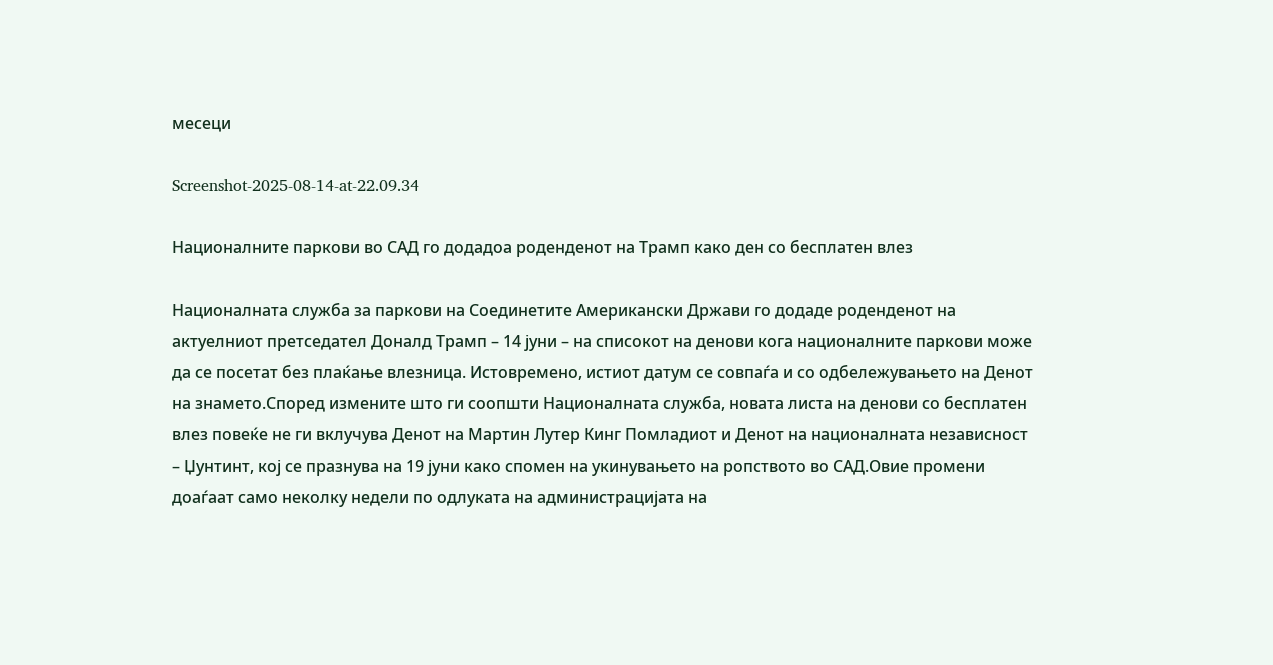месеци

Screenshot-2025-08-14-at-22.09.34

Националните паркови во САД го додадоа роденденот на Трамп како ден со бесплатен влез

Националната служба за паркови на Соединетите Американски Држави го додаде роденденот на актуелниот претседател Доналд Трамп – 14 јуни – на списокот на денови кога националните паркови може да се посетат без плаќање влезница. Истовремено, истиот датум се совпаѓа и со одбележувањето на Денот на знамето.Според измените што ги соопшти Националната служба, новата листа на денови со бесплатен влез повеќе не ги вклучува Денот на Мартин Лутер Кинг Помладиот и Денот на националната независност – Џунтинт, кој се празнува на 19 јуни како спомен на укинувањето на ропството во САД.Овие промени доаѓаат само неколку недели по одлуката на администрацијата на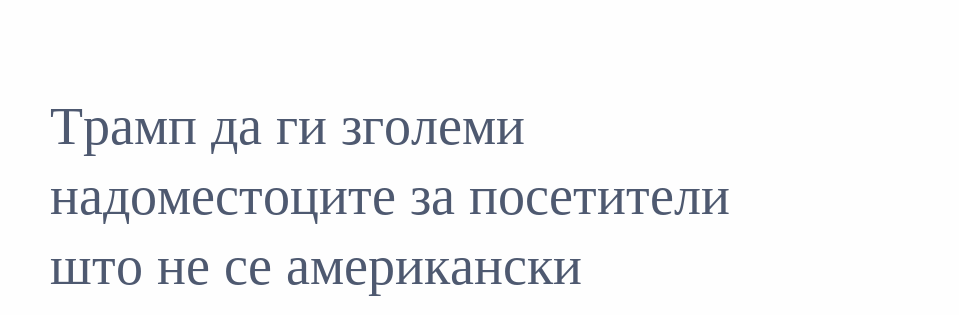Трамп да ги зголеми надоместоците за посетители што не се американски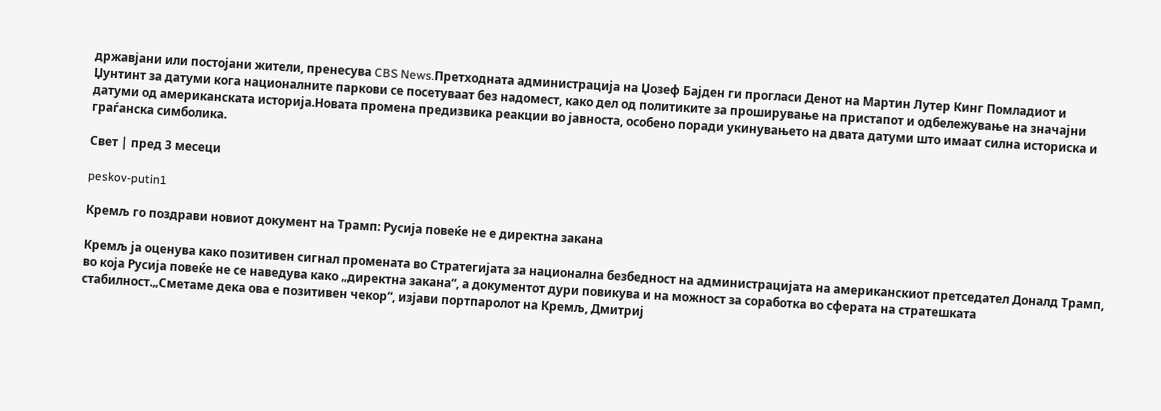државјани или постојани жители, пренесува CBS News.Претходната администрација на Џозеф Бајден ги прогласи Денот на Мартин Лутер Кинг Помладиот и Џунтинт за датуми кога националните паркови се посетуваат без надомест, како дел од политиките за проширување на пристапот и одбележување на значајни датуми од американската историја.Новата промена предизвика реакции во јавноста, особено поради укинувањето на двата датуми што имаат силна историска и граѓанска симболика.

Свет | пред 3 месеци

peskov-putin1

Кремљ го поздрави новиот документ на Трамп: Русија повеќе не е директна закана

Кремљ ја оценува како позитивен сигнал промената во Стратегијата за национална безбедност на администрацијата на американскиот претседател Доналд Трамп, во која Русија повеќе не се наведува како „директна закана“, а документот дури повикува и на можност за соработка во сферата на стратешката стабилност.„Сметаме дека ова е позитивен чекор“, изјави портпаролот на Кремљ, Дмитриј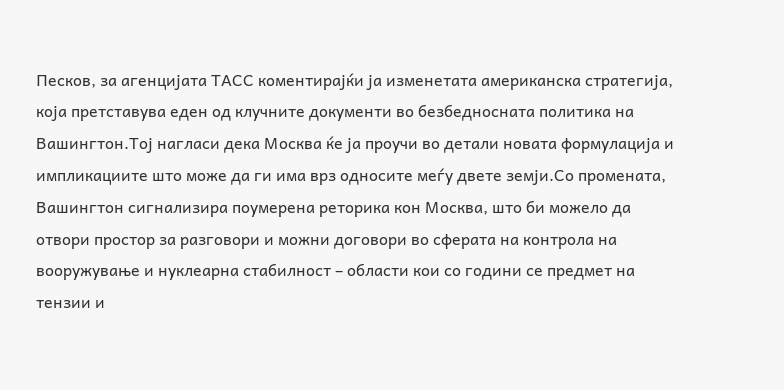Песков, за агенцијата ТАСС коментирајќи ја изменетата американска стратегија, која претставува еден од клучните документи во безбедносната политика на Вашингтон.Тој нагласи дека Москва ќе ја проучи во детали новата формулација и импликациите што може да ги има врз односите меѓу двете земји.Со промената, Вашингтон сигнализира поумерена реторика кон Москва, што би можело да отвори простор за разговори и можни договори во сферата на контрола на вооружување и нуклеарна стабилност – области кои со години се предмет на тензии и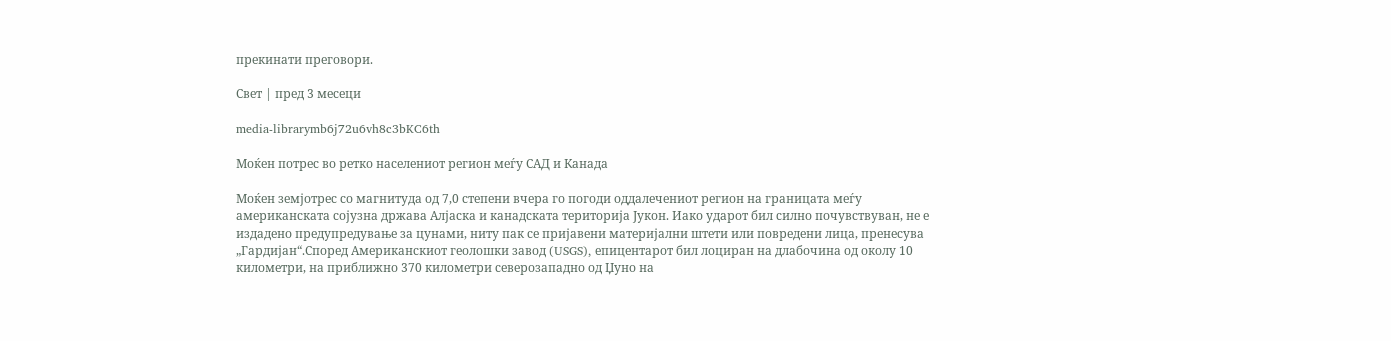прекинати преговори.

Свет | пред 3 месеци

media-librarymb6j72u6vh8c3bKC6th

Моќен потрес во ретко населениот регион меѓу САД и Канада

Моќен земјотрес со магнитуда од 7,0 степени вчера го погоди оддалечениот регион на границата меѓу американската сојузна држава Алјаска и канадската територија Јукон. Иако ударот бил силно почувствуван, не е издадено предупредување за цунами, ниту пак се пријавени материјални штети или повредени лица, пренесува „Гардијан“.Според Американскиот геолошки завод (USGS), епицентарот бил лоциран на длабочина од околу 10 километри, на приближно 370 километри северозападно од Џуно на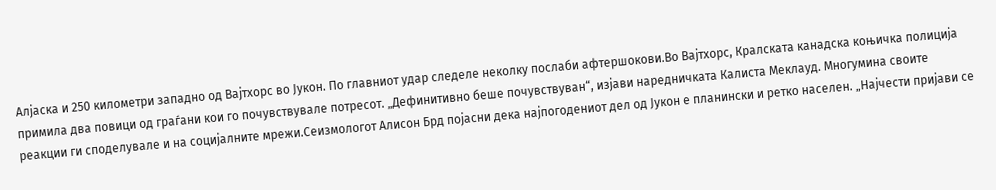Алјаска и 250 километри западно од Вајтхорс во Јукон. По главниот удар следеле неколку послаби афтершокови.Во Вајтхорс, Кралската канадска коњичка полиција примила два повици од граѓани кои го почувствувале потресот. „Дефинитивно беше почувствуван“, изјави наредничката Калиста Меклауд. Многумина своите реакции ги споделувале и на социјалните мрежи.Сеизмологот Алисoн Брд појасни дека најпогодениот дел од Јукон е планински и ретко населен. „Најчести пријави се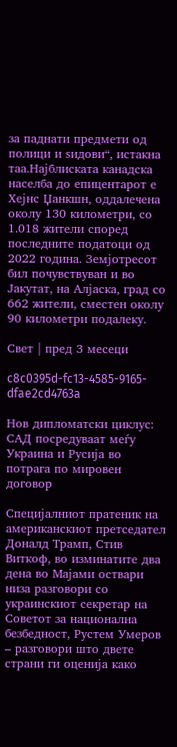за паднати предмети од полици и ѕидови“, истакна таа.Најблиската канадска населба до епицентарот е Хејнс Џанкшн, оддалечена околу 130 километри, со 1.018 жители според последните податоци од 2022 година. Земјотресот бил почувствуван и во Јакутат, на Алјаска, град со 662 жители, сместен околу 90 километри подалеку.

Свет | пред 3 месеци

c8c0395d-fc13-4585-9165-dfae2cd4763a

Нов дипломатски циклус: САД посредуваат меѓу Украина и Русија во потрага по мировен договор

Специјалниот пратеник на американскиот претседател Доналд Трамп, Стив Виткоф, во изминатите два дена во Мајами оствари низа разговори со украинскиот секретар на Советот за национална безбедност, Рустем Умеров – разговори што двете страни ги оценија како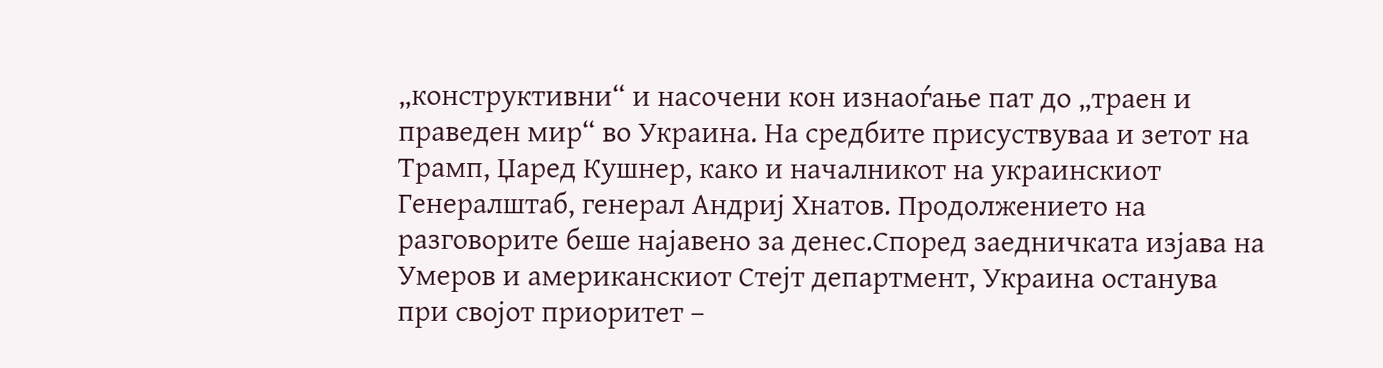„конструктивни“ и насочени кон изнаоѓање пат до „траен и праведен мир“ во Украина. На средбите присуствуваа и зетот на Трамп, Џаред Кушнер, како и началникот на украинскиот Генералштаб, генерал Андриј Хнатов. Продолжението на разговорите беше најавено за денес.Според заедничката изјава на Умеров и американскиот Стејт департмент, Украина останува при својот приоритет –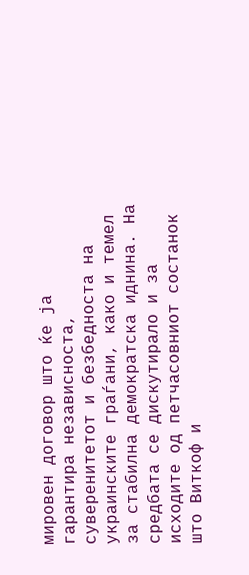мировен договор што ќе ја гарантира независноста, суверенитетот и безбедноста на украинските граѓани, како и темел за стабилна демократска иднина. На средбата се дискутирало и за исходите од петчасовниот состанок што Виткоф и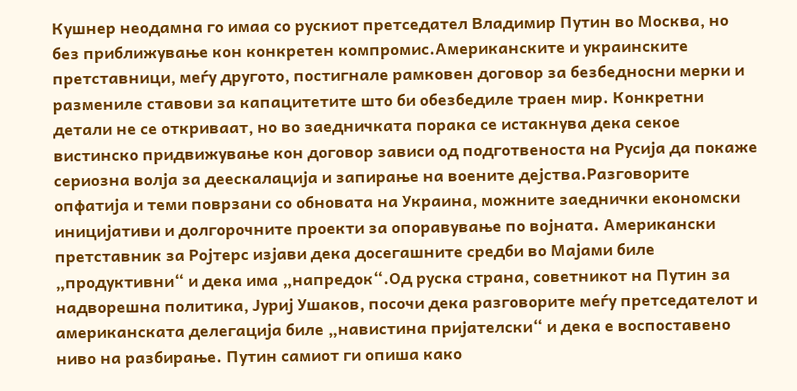Кушнер неодамна го имаа со рускиот претседател Владимир Путин во Москва, но без приближување кон конкретен компромис.Американските и украинските претставници, меѓу другото, постигнале рамковен договор за безбедносни мерки и размениле ставови за капацитетите што би обезбедиле траен мир. Конкретни детали не се откриваат, но во заедничката порака се истакнува дека секое вистинско придвижување кон договор зависи од подготвеноста на Русија да покаже сериозна волја за деескалација и запирање на воените дејства.Разговорите опфатија и теми поврзани со обновата на Украина, можните заеднички економски иницијативи и долгорочните проекти за опоравување по војната. Американски претставник за Ројтерс изјави дека досегашните средби во Мајами биле „продуктивни“ и дека има „напредок“.Од руска страна, советникот на Путин за надворешна политика, Јуриј Ушаков, посочи дека разговорите меѓу претседателот и американската делегација биле „навистина пријателски“ и дека е воспоставено ниво на разбирање. Путин самиот ги опиша како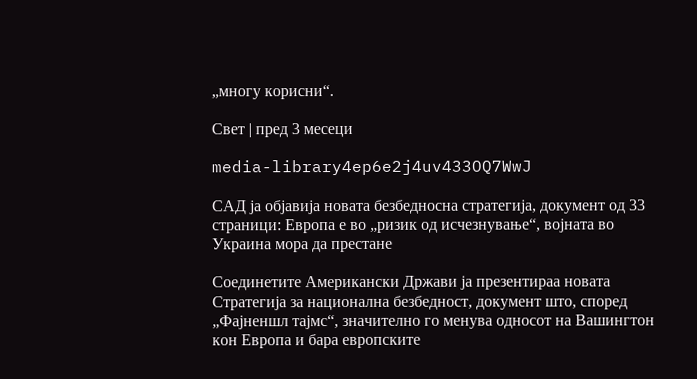„многу корисни“.

Свет | пред 3 месеци

media-library4ep6e2j4uv433OQ7WwJ

САД ја објавија новата безбедносна стратегија, документ од 33 страници: Европа е во „ризик од исчезнување“, војната во Украина мора да престане

Соединетите Американски Држави ја презентираа новата Стратегија за национална безбедност, документ што, според „Фајненшл тајмс“, значително го менува односот на Вашингтон кон Европа и бара европските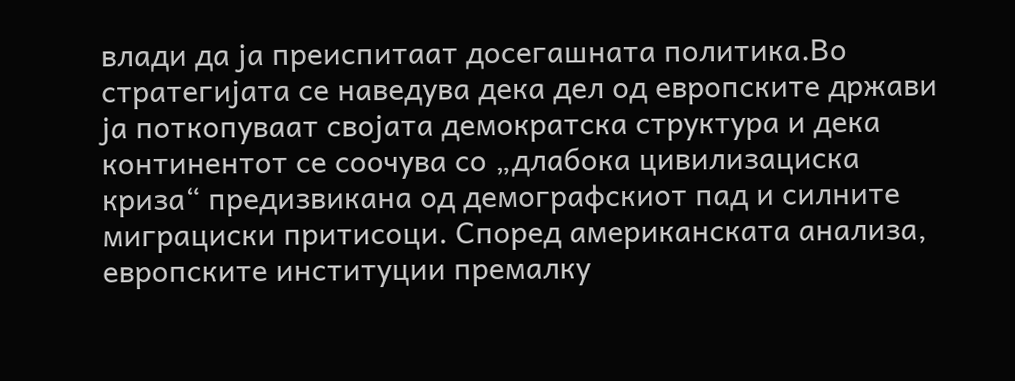влади да ја преиспитаат досегашната политика.Во стратегијата се наведува дека дел од европските држави ја поткопуваат својата демократска структура и дека континентот се соочува со „длабока цивилизациска криза“ предизвикана од демографскиот пад и силните миграциски притисоци. Според американската анализа, европските институции премалку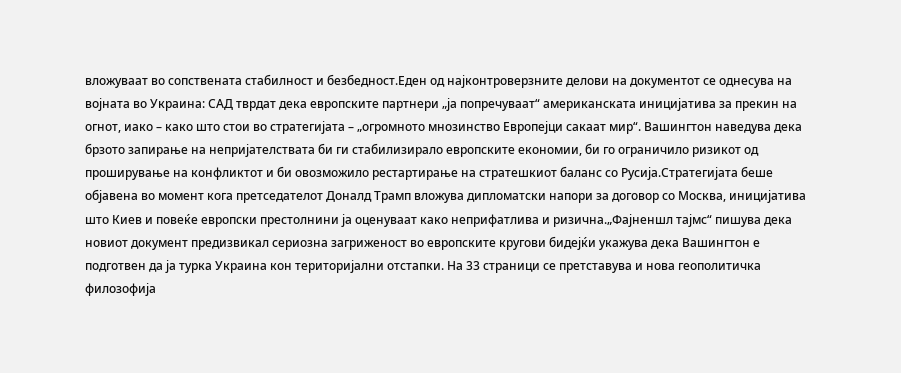вложуваат во сопствената стабилност и безбедност.Еден од најконтроверзните делови на документот се однесува на војната во Украина: САД тврдат дека европските партнери „ја попречуваат“ американската иницијатива за прекин на огнот, иако – како што стои во стратегијата – „огромното мнозинство Европејци сакаат мир“. Вашингтон наведува дека брзото запирање на непријателствата би ги стабилизирало европските економии, би го ограничило ризикот од проширување на конфликтот и би овозможило рестартирање на стратешкиот баланс со Русија.Стратегијата беше објавена во момент кога претседателот Доналд Трамп вложува дипломатски напори за договор со Москва, иницијатива што Киев и повеќе европски престолнини ја оценуваат како неприфатлива и ризична.„Фајненшл тајмс“ пишува дека новиот документ предизвикал сериозна загриженост во европските кругови бидејќи укажува дека Вашингтон е подготвен да ја турка Украина кон територијални отстапки. На 33 страници се претставува и нова геополитичка филозофија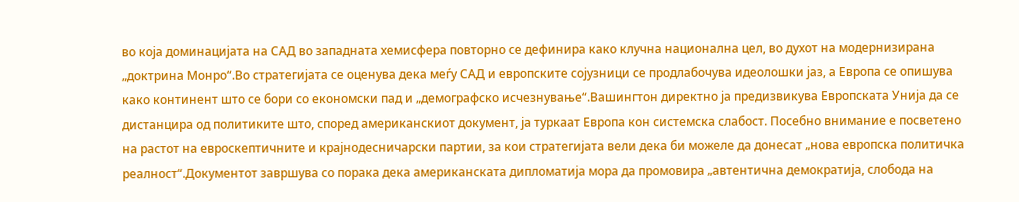во која доминацијата на САД во западната хемисфера повторно се дефинира како клучна национална цел, во духот на модернизирана „доктрина Монро“.Во стратегијата се оценува дека меѓу САД и европските сојузници се продлабочува идеолошки јаз, а Европа се опишува како континент што се бори со економски пад и „демографско исчезнување“.Вашингтон директно ја предизвикува Европската Унија да се дистанцира од политиките што, според американскиот документ, ја туркаат Европа кон системска слабост. Посебно внимание е посветено на растот на евроскептичните и крајнодесничарски партии, за кои стратегијата вели дека би можеле да донесат „нова европска политичка реалност“.Документот завршува со порака дека американската дипломатија мора да промовира „автентична демократија, слобода на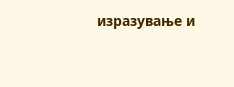изразување и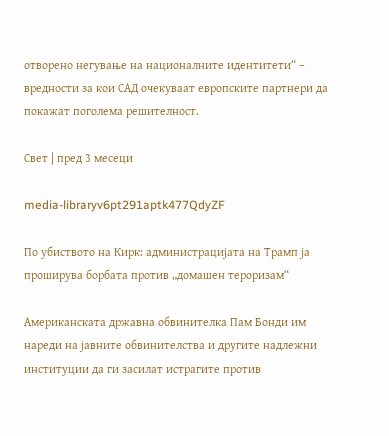отворено негување на националните идентитети“ – вредности за кои САД очекуваат европските партнери да покажат поголема решителност.

Свет | пред 3 месеци

media-libraryv6pt291aptk477QdyZF

По убиството на Кирк: администрацијата на Трамп ја проширува борбата против „домашен тероризам“

Американската државна обвинителка Пам Бонди им нареди на јавните обвинителства и другите надлежни институции да ги засилат истрагите против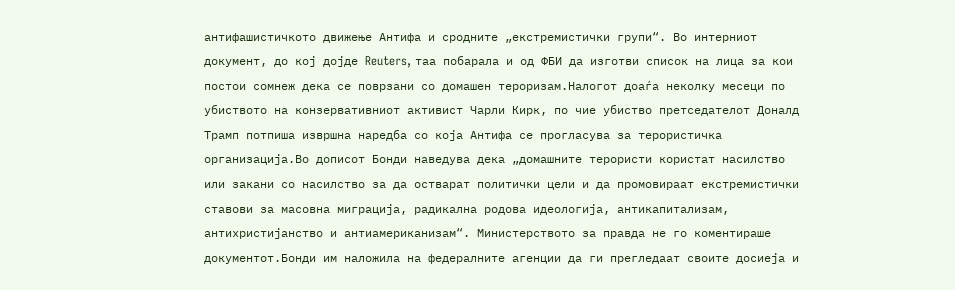антифашистичкото движење Антифа и сродните „екстремистички групи“. Во интерниот документ, до кој дојде Reuters, таа побарала и од ФБИ да изготви список на лица за кои постои сомнеж дека се поврзани со домашен тероризам.Налогот доаѓа неколку месеци по убиството на конзервативниот активист Чарли Кирк, по чие убиство претседателот Доналд Трамп потпиша извршна наредба со која Антифа се прогласува за терористичка организација.Во дописот Бонди наведува дека „домашните терористи користат насилство или закани со насилство за да остварат политички цели и да промовираат екстремистички ставови за масовна миграција, радикална родова идеологија, антикапитализам, антихристијанство и антиамериканизам“. Министерството за правда не го коментираше документот.Бонди им наложила на федералните агенции да ги прегледаат своите досиеја и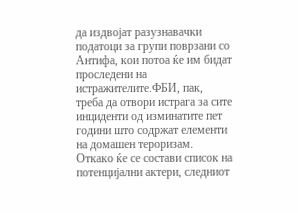да издвојат разузнавачки податоци за групи поврзани со Антифа, кои потоа ќе им бидат проследени на истражителите.ФБИ, пак, треба да отвори истрага за сите инциденти од изминатите пет години што содржат елементи на домашен тероризам. Откако ќе се состави список на потенцијални актери, следниот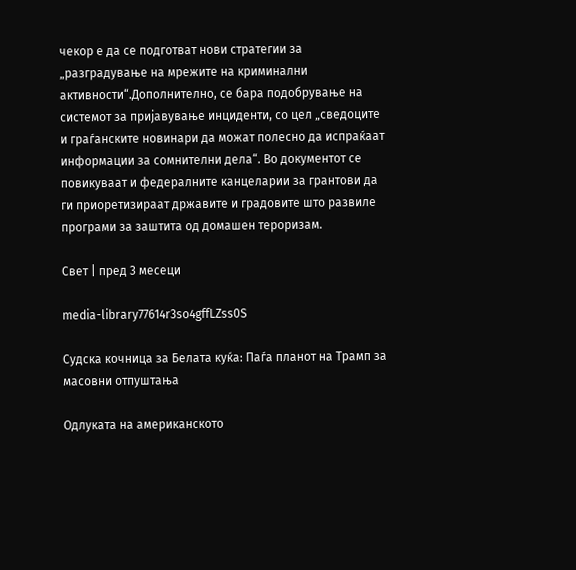чекор е да се подготват нови стратегии за „разградување на мрежите на криминални активности“.Дополнително, се бара подобрување на системот за пријавување инциденти, со цел „сведоците и граѓанските новинари да можат полесно да испраќаат информации за сомнителни дела“. Во документот се повикуваат и федералните канцеларии за грантови да ги приоретизираат државите и градовите што развиле програми за заштита од домашен тероризам.

Свет | пред 3 месеци

media-library77614r3so4gffLZss0S

Судска кочница за Белата куќа: Паѓа планот на Трамп за масовни отпуштања

Одлуката на американското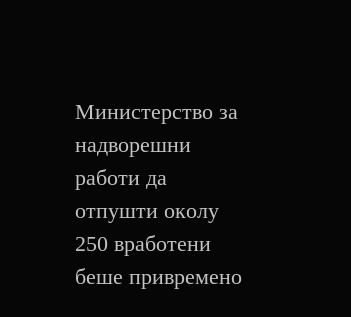Министерство за надворешни работи да отпушти околу 250 вработени беше привремено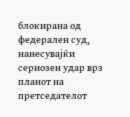блокирана од федерален суд, нанесувајќи сериозен удар врз планот на претседателот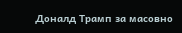Доналд Трамп за масовно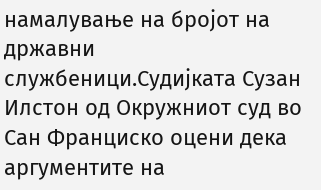намалување на бројот на државни службеници.Судијката Сузан Илстон од Окружниот суд во Сан Франциско оцени дека аргументите на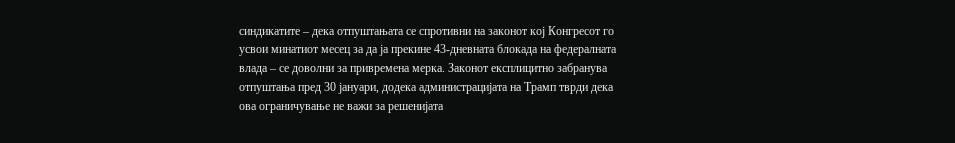синдикатите – дека отпуштањата се спротивни на законот кој Конгресот го усвои минатиот месец за да ја прекине 43-дневната блокада на федералната влада – се доволни за привремена мерка. Законот експлицитно забранува отпуштања пред 30 јануари, додека администрацијата на Трамп тврди дека ова ограничување не важи за решенијата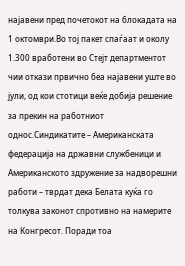најавени пред почетокот на блокадата на 1 октомври.Во тој пакет спаѓаат и околу 1.300 вработени во Стејт департментот чии откази првично беа најавени уште во јули, од кои стотици веќе добија решение за прекин на работниот однос.Синдикатите – Американската федерација на државни службеници и Американското здружение за надворешни работи – тврдат дека Белата куќа го толкува законот спротивно на намерите на Конгресот. Поради тоа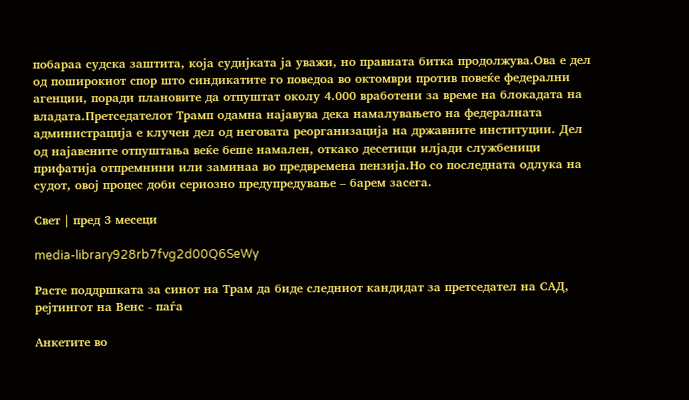побараа судска заштита, која судијката ја уважи, но правната битка продолжува.Ова е дел од поширокиот спор што синдикатите го поведоа во октомври против повеќе федерални агенции, поради плановите да отпуштат околу 4.000 вработени за време на блокадата на владата.Претседателот Трамп одамна најавува дека намалувањето на федералната администрација е клучен дел од неговата реорганизација на државните институции. Дел од најавените отпуштања веќе беше намален, откако десетици илјади службеници прифатија отпремнини или заминаа во предвремена пензија.Но со последната одлука на судот, овој процес доби сериозно предупредување – барем засега.

Свет | пред 3 месеци

media-library928rb7fvg2d00Q6SeWy

Расте поддршката за синот на Трам да биде следниот кандидат за претседател на САД, рејтингот на Венс - паѓа

Анкетите во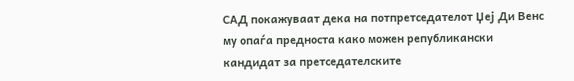САД покажуваат дека на потпретседателот Џеј Ди Вeнс му опаѓа предноста како можен републикански кандидат за претседателските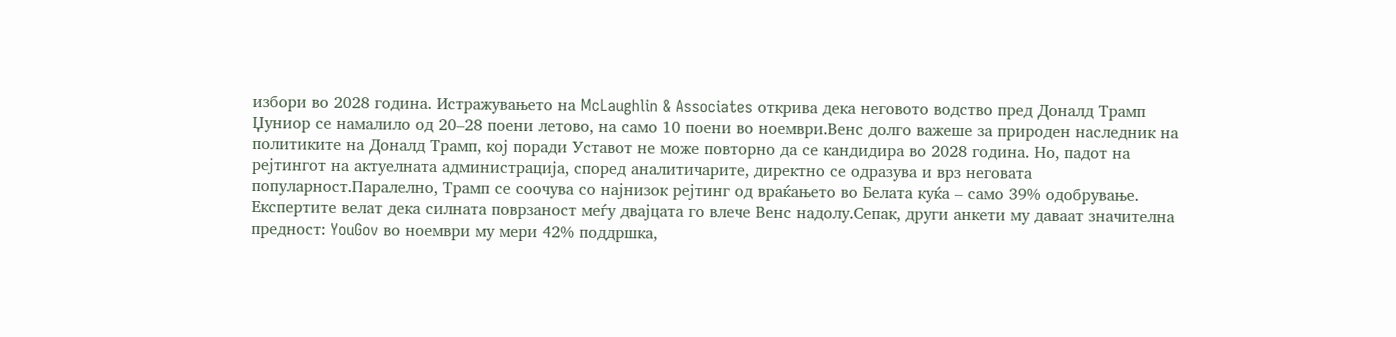избори во 2028 година. Истражувањето на McLaughlin & Associates открива дека неговото водство пред Доналд Трамп Џуниор се намалило од 20–28 поени летово, на само 10 поени во ноември.Вeнс долго важеше за природен наследник на политиките на Доналд Трамп, кој поради Уставот не може повторно да се кандидира во 2028 година. Но, падот на рејтингот на актуелната администрација, според аналитичарите, директно се одразува и врз неговата популарност.Паралелно, Трамп се соочува со најнизок рејтинг од враќањето во Белата куќа – само 39% одобрување. Експертите велат дека силната поврзаност меѓу двајцата го влече Вeнс надолу.Сепак, други анкети му даваат значителна предност: YouGov во ноември му мери 42% поддршка,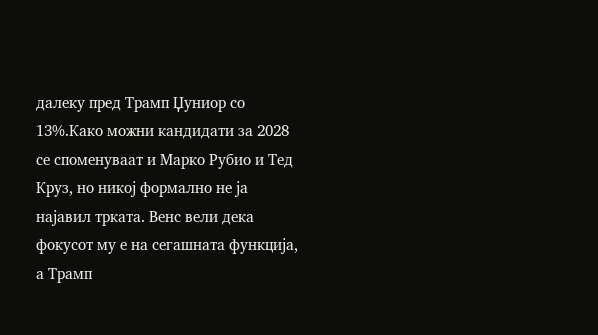далеку пред Трамп Џуниор со 13%.Како можни кандидати за 2028 се споменуваат и Марко Рубио и Тед Круз, но никој формално не ја најавил трката. Вeнс вели дека фокусот му е на сегашната функција, а Трамп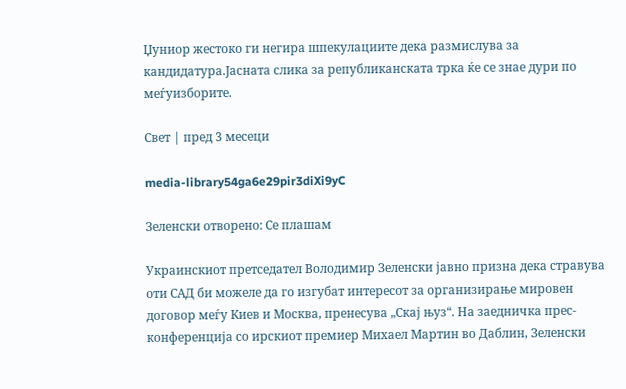Џуниор жестоко ги негира шпекулациите дека размислува за кандидатура.Јасната слика за републиканската трка ќе се знае дури по меѓуизборите.

Свет | пред 3 месеци

media-library54ga6e29pir3diXi9yC

Зеленски отворено: Се плашам

Украинскиот претседател Володимир Зеленски јавно призна дека стравува оти САД би можеле да го изгубат интересот за организирање мировен договор меѓу Киев и Москва, пренесува „Скај њуз“. На заедничка прес-конференција со ирскиот премиер Михаел Мартин во Даблин, Зеленски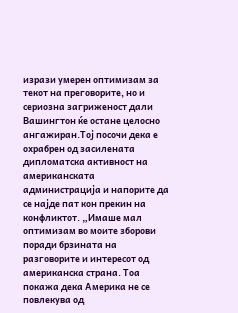изрази умерен оптимизам за текот на преговорите, но и сериозна загриженост дали Вашингтон ќе остане целосно ангажиран.Тој посочи дека е охрабрен од засилената дипломатска активност на американската администрација и напорите да се најде пат кон прекин на конфликтот. „Имаше мал оптимизам во моите зборови поради брзината на разговорите и интересот од американска страна. Тоа покажа дека Америка не се повлекува од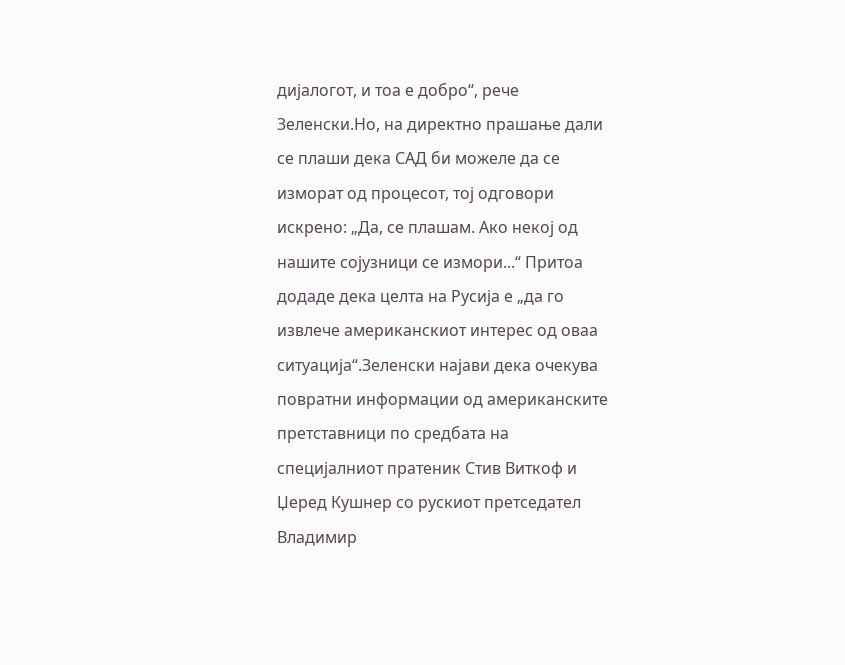дијалогот, и тоа е добро“, рече Зеленски.Но, на директно прашање дали се плаши дека САД би можеле да се изморaт од процесот, тој одговори искрено: „Да, се плашам. Ако некој од нашите сојузници се измори...“ Притоа додаде дека целта на Русија е „да го извлече американскиот интерес од оваа ситуација“.Зеленски најави дека очекува повратни информации од американските претставници по средбата на специјалниот пратеник Стив Виткоф и Џеред Кушнер со рускиот претседател Владимир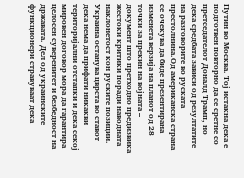Путин во Москва. Тој истакна дека е подготвен повторно да се сретне со претседателот Доналд Трамп, но дека средбата зависи од резултатите на разговорите во руската престолнина.Од американска страна се очекува да биде презентирана изменета верзија на планот од 28 точки за прекин на војната – документ што претходно предизвика жестоки критики поради наводната наклонетост кон руските позиции. Украина останува цврста во ставот дека нема да прифати никакви територијални отстапки и дека секој мировен договор мора да гарантира целосен суверенитет и безбедност на државата. Дел од украинските функционери стравуваат дека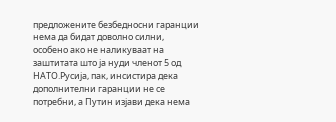предложените безбедносни гаранции нема да бидат доволно силни, особено ако не наликуваат на заштитата што ја нуди членот 5 од НАТО.Русија, пак, инсистира дека дополнителни гаранции не се потребни, а Путин изјави дека нема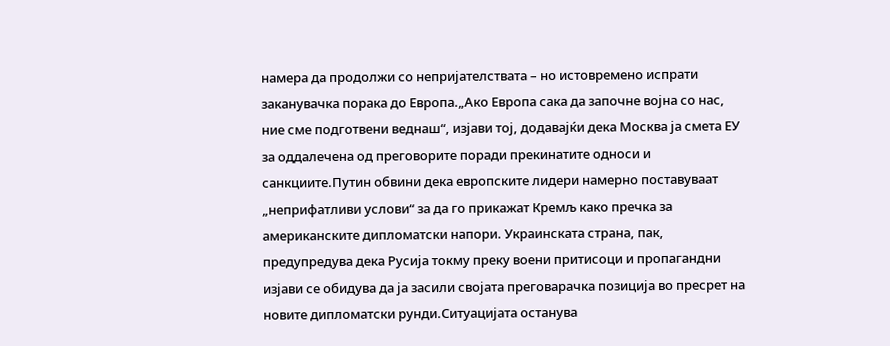намера да продолжи со непријателствата – но истовремено испрати заканувачка порака до Европа.„Ако Европа сака да започне војна со нас, ние сме подготвени веднаш“, изјави тој, додавајќи дека Москва ја смета ЕУ за оддалечена од преговорите поради прекинатите односи и санкциите.Путин обвини дека европските лидери намерно поставуваат „неприфатливи услови“ за да го прикажат Кремљ како пречка за американските дипломатски напори. Украинската страна, пак, предупредува дека Русија токму преку воени притисоци и пропагандни изјави се обидува да ја засили својата преговарачка позиција во пресрет на новите дипломатски рунди.Ситуацијата останува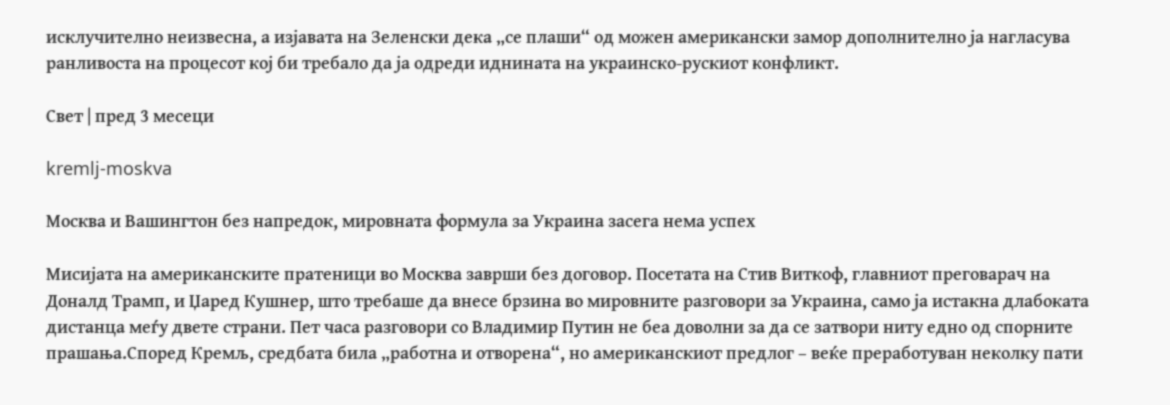исклучително неизвесна, а изјавата на Зеленски дека „се плаши“ од можен американски замор дополнително ја нагласува ранливоста на процесот кој би требало да ја одреди иднината на украинско-рускиот конфликт.

Свет | пред 3 месеци

kremlj-moskva

Москва и Вашингтон без напредок, мировната формула за Украина засега нема успех

Мисијата на американските пратеници во Москва заврши без договор. Посетата на Стив Виткоф, главниот преговарач на Доналд Трамп, и Џаред Кушнер, што требаше да внесе брзина во мировните разговори за Украина, само ја истакна длабоката дистанца меѓу двете страни. Пет часа разговори со Владимир Путин не беа доволни за да се затвори ниту едно од спорните прашања.Според Кремљ, средбата била „работна и отворена“, но американскиот предлог – веќе преработуван неколку пати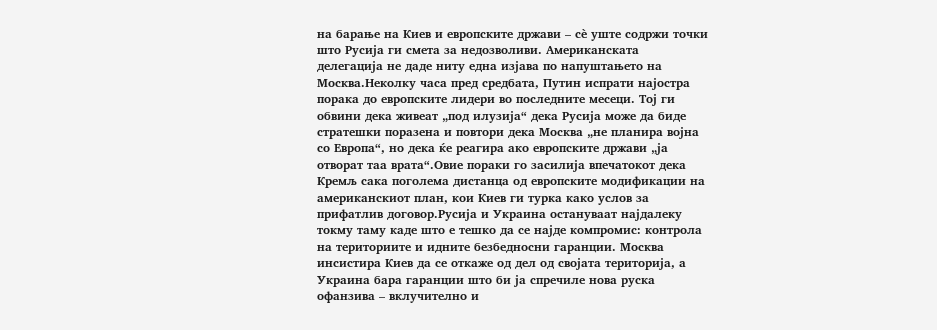на барање на Киев и европските држави – сè уште содржи точки што Русија ги смета за недозволиви. Американската делегација не даде ниту една изјава по напуштањето на Москва.Неколку часа пред средбата, Путин испрати најостра порака до европските лидери во последните месеци. Тој ги обвини дека живеат „под илузија“ дека Русија може да биде стратешки поразена и повтори дека Москва „не планира војна со Европа“, но дека ќе реагира ако европските држави „ја отворат таа врата“.Овие пораки го засилија впечатокот дека Кремљ сака поголема дистанца од европските модификации на американскиот план, кои Киев ги турка како услов за прифатлив договор.Русија и Украина остануваат најдалеку токму таму каде што е тешко да се најде компромис: контрола на териториите и идните безбедносни гаранции. Москва инсистира Киев да се откаже од дел од својата територија, а Украина бара гаранции што би ја спречиле нова руска офанзива – вклучително и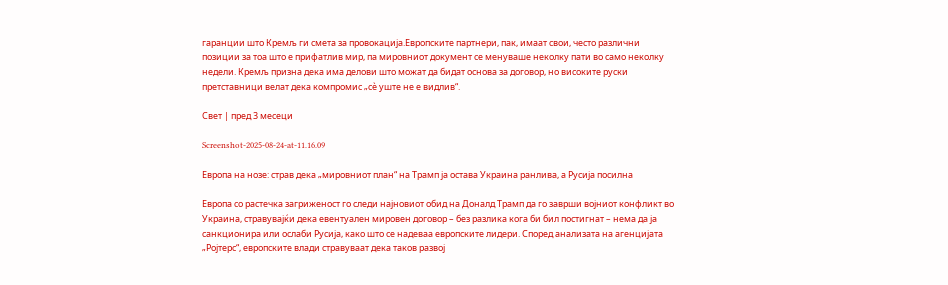гаранции што Кремљ ги смета за провокација.Европските партнери, пак, имаат свои, често различни позиции за тоа што е прифатлив мир, па мировниот документ се менуваше неколку пати во само неколку недели. Кремљ призна дека има делови што можат да бидат основа за договор, но високите руски претставници велат дека компромис „сè уште не е видлив“.

Свет | пред 3 месеци

Screenshot-2025-08-24-at-11.16.09

Европа на нозе: страв дека „мировниот план“ на Трамп ја остава Украина ранлива, а Русија посилна

Европа со растечка загриженост го следи најновиот обид на Доналд Трамп да го заврши војниот конфликт во Украина, стравувајќи дека евентуален мировен договор – без разлика кога би бил постигнат – нема да ја санкционира или ослаби Русија, како што се надеваа европските лидери. Според анализата на агенцијата „Ројтерс“, европските влади стравуваат дека таков развој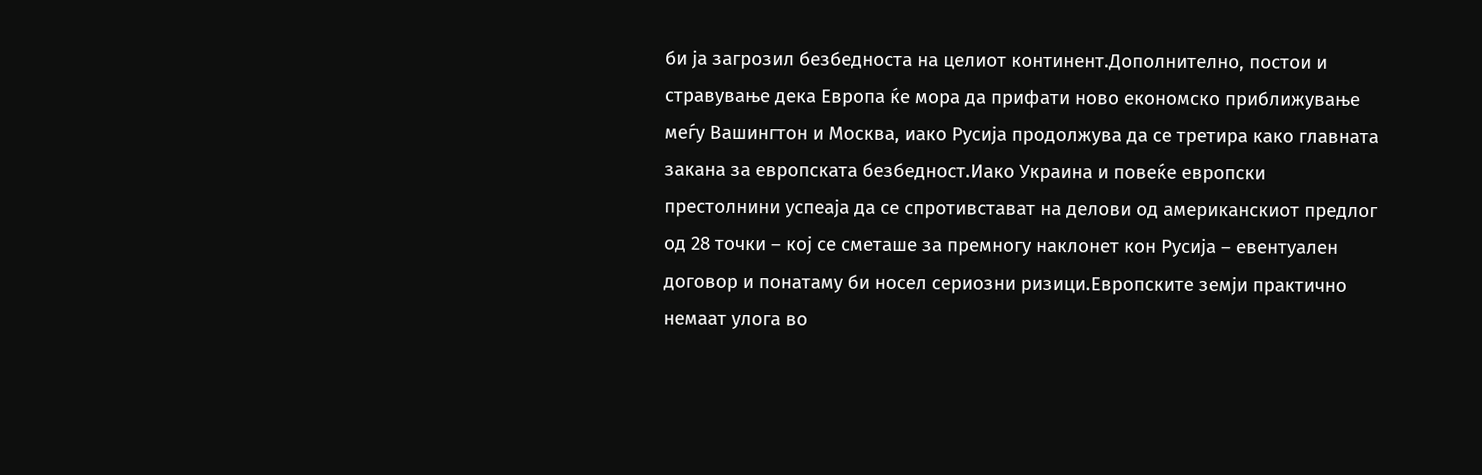би ја загрозил безбедноста на целиот континент.Дополнително, постои и стравување дека Европа ќе мора да прифати ново економско приближување меѓу Вашингтон и Москва, иако Русија продолжува да се третира како главната закана за европската безбедност.Иако Украина и повеќе европски престолнини успеаја да се спротивстават на делови од американскиот предлог од 28 точки – кој се сметаше за премногу наклонет кон Русија – евентуален договор и понатаму би носел сериозни ризици.Европските земји практично немаат улога во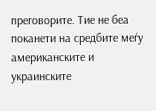преговорите. Тие не беа поканети на средбите меѓу американските и украинските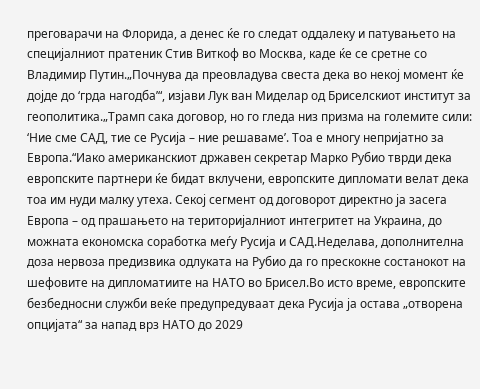преговарачи на Флорида, а денес ќе го следат оддалеку и патувањето на специјалниот пратеник Стив Виткоф во Москва, каде ќе се сретне со Владимир Путин.„Почнува да преовладува свеста дека во некој момент ќе дојде до ‘грда нагодба’“, изјави Лук ван Миделар од Бриселскиот институт за геополитика.„Трамп сака договор, но го гледа низ призма на големите сили: ‘Ние сме САД, тие се Русија – ние решаваме’. Тоа е многу непријатно за Европа.“Иако американскиот државен секретар Марко Рубио тврди дека европските партнери ќе бидат вклучени, европските дипломати велат дека тоа им нуди малку утеха. Секој сегмент од договорот директно ја засега Европа – од прашањето на територијалниот интегритет на Украина, до можната економска соработка меѓу Русија и САД.Неделава, дополнителна доза нервоза предизвика одлуката на Рубио да го прескокне состанокот на шефовите на дипломатиите на НАТО во Брисел.Во исто време, европските безбедносни служби веќе предупредуваат дека Русија ја остава „отворена опцијата“ за напад врз НАТО до 2029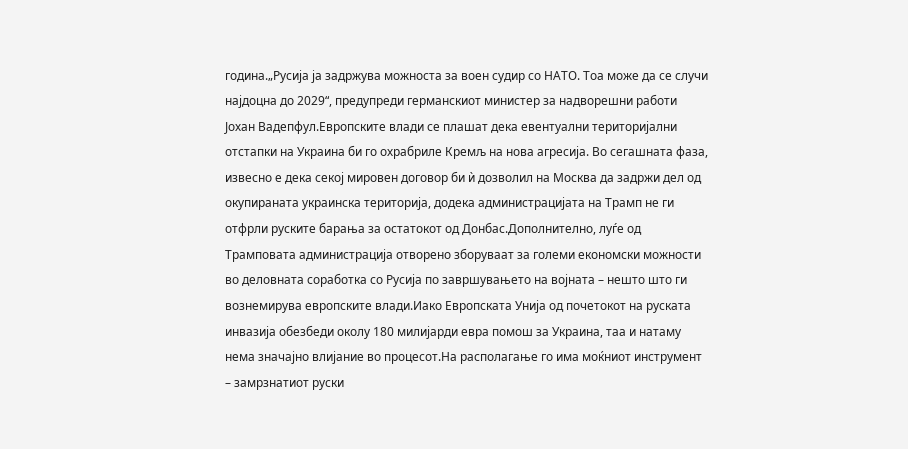година.„Русија ја задржува можноста за воен судир со НАТО. Тоа може да се случи најдоцна до 2029“, предупреди германскиот министер за надворешни работи Јохан Вадепфул.Европските влади се плашат дека евентуални територијални отстапки на Украина би го охрабриле Кремљ на нова агресија. Во сегашната фаза, извесно е дека секој мировен договор би ѝ дозволил на Москва да задржи дел од окупираната украинска територија, додека администрацијата на Трамп не ги отфрли руските барања за остатокот од Донбас.Дополнително, луѓе од Трамповата администрација отворено зборуваат за големи економски можности во деловната соработка со Русија по завршувањето на војната – нешто што ги вознемирува европските влади.Иако Европската Унија од почетокот на руската инвазија обезбеди околу 180 милијарди евра помош за Украина, таа и натаму нема значајно влијание во процесот.На располагање го има моќниот инструмент – замрзнатиот руски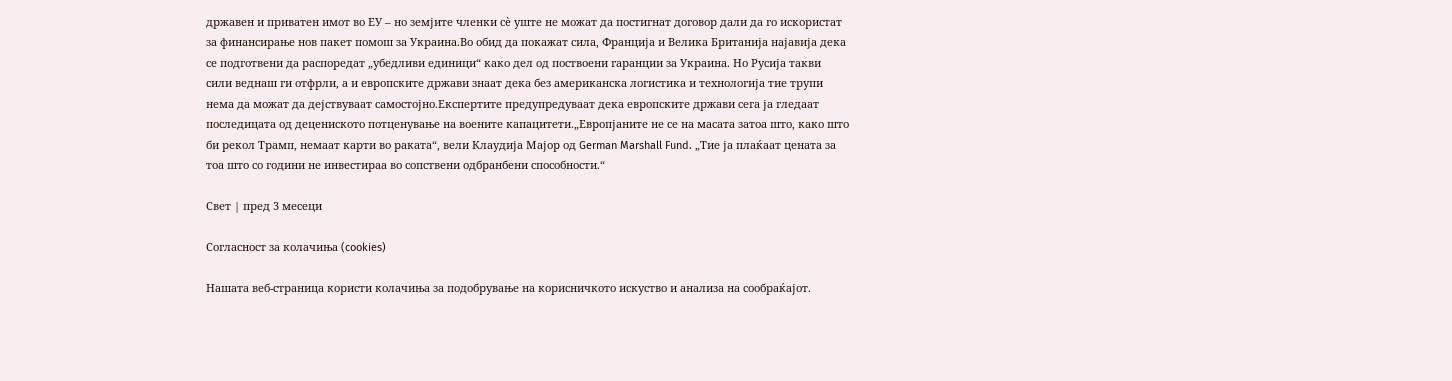државен и приватен имот во ЕУ – но земјите членки сè уште не можат да постигнат договор дали да го искористат за финансирање нов пакет помош за Украина.Во обид да покажат сила, Франција и Велика Британија најавија дека се подготвени да распоредат „убедливи единици“ како дел од поствоени гаранции за Украина. Но Русија такви сили веднаш ги отфрли, а и европските држави знаат дека без американска логистика и технологија тие трупи нема да можат да дејствуваат самостојно.Експертите предупредуваат дека европските држави сега ја гледаат последицата од децениското потценување на воените капацитети.„Европјаните не се на масата затоа што, како што би рекол Трамп, немаат карти во раката“, вели Клаудија Мајор од German Marshall Fund. „Тие ја плаќаат цената за тоа што со години не инвестираа во сопствени одбранбени способности.“

Свет | пред 3 месеци

Согласност за колачиња (cookies)

Нашата веб-страница користи колачиња за подобрување на корисничкото искуство и анализа на сообраќајот.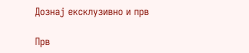Дознај ексклузивно и прв

Прв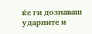ќе ги дознаваш ударните и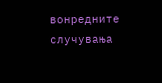вонредните случувања